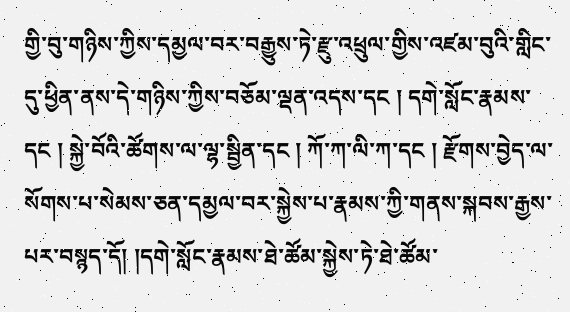གྱི་བུ་གཉིས་ཀྱིས་དམྱལ་བར་བརྒྱུས་ཏེ་རྫུ་འཕྲུལ་གྱིས་འཛམ་བུའི་གླིང་དུ་ཕྱིན་ནས་དེ་གཉིས་ཀྱིས་བཅོམ་ལྡན་འདས་དང ། དགེ་སློང་རྣམས་དང ། སྐྱེ་བོའི་ཚོགས་ལ་ལྷ་སྦྱིན་དང ། ཀོ་ཀ་ལི་ཀ་དང ། རྫོགས་བྱེད་ལ་སོགས་པ་སེམས་ཅན་དམྱལ་བར་སྐྱེས་པ་རྣམས་ཀྱི་གནས་སྐབས་རྒྱས་པར་བསྙད་དོ། །དགེ་སློང་རྣམས་ཐེ་ཚོམ་སྐྱེས་ཏེ་ཐེ་ཚོམ་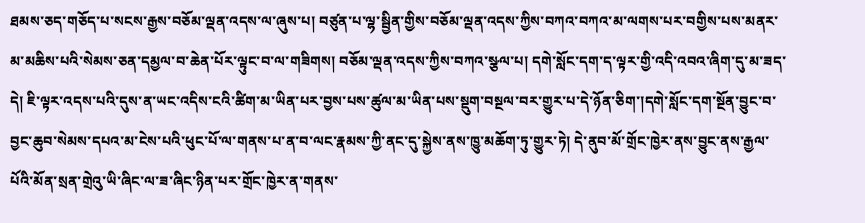ཐམས་ཅད་གཅོད་པ་སངས་རྒྱས་བཅོམ་ལྡན་འདས་ལ་ཞུས་པ། བཙུན་པ་ལྷ་སྦྱིན་གྱིས་བཅོམ་ལྡན་འདས་ཀྱིས་བཀའ་བཀའ་མ་ལགས་པར་བགྱིས་པས་མནར་མ་མཆིས་པའི་སེམས་ཅན་དམྱལ་བ་ཆེན་པོར་ལྟུང་བ་ལ་གཟིགས། བཅོམ་ལྡན་འདས་ཀྱིས་བཀའ་སྩལ་པ། དགེ་སློང་དག་ད་ལྟར་གྱི་འདི་འབའ་ཞིག་དུ་མ་ཟད་དེ། ཇི་ལྟར་འདས་པའི་དུས་ན་ཡང་འདིས་ངའི་ཚིག་མ་ཡིན་པར་བྱས་པས་ཚུལ་མ་ཡིན་པས་སྡུག་བསྔལ་བར་གྱུར་པ་དེ་ཉོན་ཅིག་།དགེ་སློང་དག་སྔོན་བྱུང་བ་བྱང་ཆུབ་སེམས་དཔའ་མ་ངེས་པའི་ཕུང་པོ་ལ་གནས་པ་ན་བ་ལང་རྣམས་ཀྱི་ནང་དུ་སྐྱེས་ནས་ཁྱུ་མཆོག་ཏུ་གྱུར་ཏེ། དེ་ནུབ་མོ་གྲོང་ཁྱེར་ནས་བྱུང་ནས་རྒྱལ་པོའི་མོན་སྲན་གྲེའུ་ཡི་ཞིང་ལ་ཟ་ཞིང་ཉིན་པར་གྲོང་ཁྱེར་ན་གནས་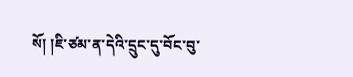སོ། །ཇི་ཙམ་ན་དེའི་དྲུང་དུ་བོང་བུ་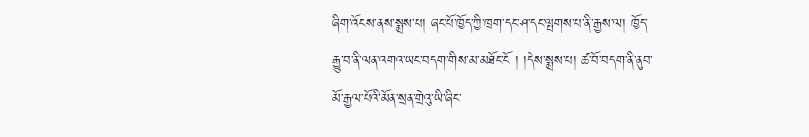ཞིག་འོངས་ནས་སྨྲས་པ། ཞང་པོ་ཁྱོད་ཀྱི་ཁྲག་དང་ཤ་དང་ལྤགས་པ་ནི་རྒྱས་ལ། ཁྱོད་རྒྱུ་བ་ནི་ལན་འགའ་ཡང་བདག་གིས་མ་མཐོང་ངོ ། །དེས་སྨྲས་པ། ཚ་བོ་བདག་ནི་ནུབ་མོ་རྒྱལ་པོའི་མོན་སྲན་གྲེའུ་ཡི་ཞིང་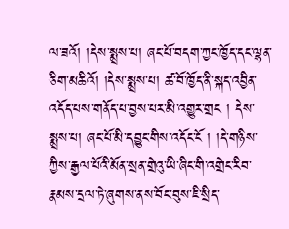ལ་ཟའོ། །དེས་སྨྲས་པ། ཞང་པོ་བདག་ཀྱང་ཁྱོད་དང་ལྷན་ཅིག་མཆིའོ། །དེས་སྨྲས་པ། ཚ་བོ་ཁྱོད་ནི་སྐད་འབྱིན་འདོད་པས་གནོད་པ་བྱས་པར་མི་འགྱུར་གྲང ། དེས་སྨྲས་པ། ཞང་པོ་མི་དབྱུང་གིས་འདོང་ངོ ། །དེ་གཉིས་ཀྱིས་རྒྱལ་པོའི་མོན་སྲན་གྲེའུ་ཡི་ཞིང་གི་འགྲེང་རིབ་རྣམས་དྲལ་ཏེ་ཞུགས་ནས་བོང་བུས་ཇི་སྲིད་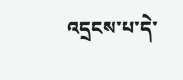འདྲངས་པ་དེ་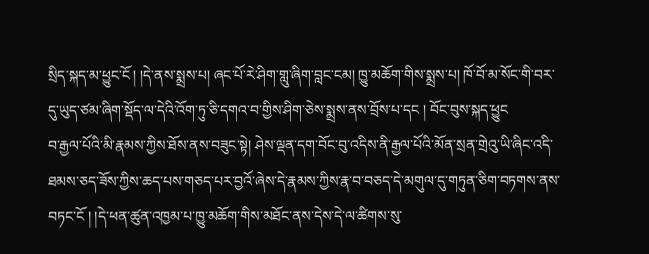སྲིད་སྐད་མ་ཕྱུང་ངོ ། །དེ་ནས་སྨྲས་པ། ཞང་པོ་རེ་ཤིག་གླུ་ཞིག་བླང་ངམ། ཁྱུ་མཆོག་གིས་སྨྲས་པ། ཁོ་བོ་མ་སོང་གི་བར་དུ་ཡུད་ཙམ་ཞིག་སྡོད་ལ་དེའི་འོག་ཏུ་ཅི་དགའ་བ་གྱིས་ཤིག་ཅེས་སྨྲས་ནས་བྲོས་པ་དང ། བོང་བུས་སྐད་ཕྱུང
བ་རྒྱལ་པོའི་མི་རྣམས་ཀྱིས་ཐོས་ནས་བཟུང་སྟེ། ཤེས་ལྡན་དག་བོང་བུ་འདིས་ནི་རྒྱལ་པོའི་མོན་སྲན་གྲེའུ་ཡི་ཞིང་འདི་ཐམས་ཅད་ཟོས་ཀྱིས་ཆད་པས་གཅད་པར་བྱའོ་ཞེས་དེ་རྣམས་ཀྱིས་རྣ་བ་བཅད་དེ་མགུལ་དུ་གཏུན་ཅིག་བཏགས་ནས་བཏང་ངོ ། །དེ་ཕན་ཚུན་འཁྱམ་པ་ཁྱུ་མཆོག་གིས་མཐོང་ནས་དེས་དེ་ལ་ཚིགས་སུ་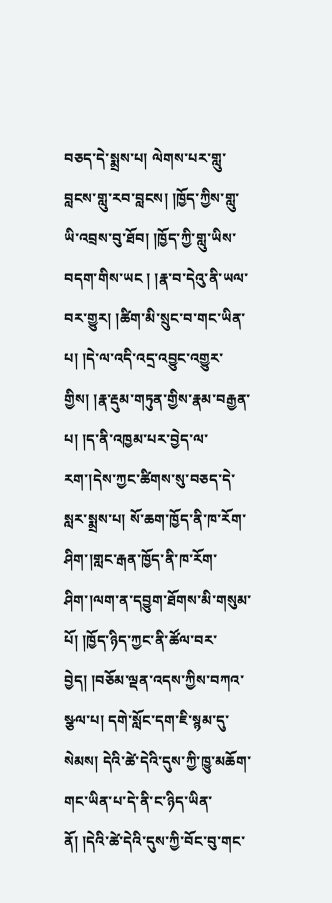བཅད་དེ་སྨྲས་པ། ལེགས་པར་གླུ་བླངས་གླུ་རབ་བླངས། །ཁྱོད་ཀྱིས་གླུ་ཡི་འབྲས་བུ་ཐོབ། །ཁྱོད་ཀྱི་གླུ་ཡིས་བདག་གིས་ཡང ། །རྣ་བ་དེའུ་ནི་ཡལ་བར་གྱུར། །ཚིག་མི་སྲུང་བ་གང་ཡིན་པ། །དེ་ལ་འདི་འདྲ་འབྱུང་འགྱུར་གྱིས། །རྣ་རྡུམ་གཏུན་གྱིས་རྣམ་བརྒྱན་པ། །ད་ནི་འཁྱམ་པར་བྱེད་ལ་རག་།དེས་ཀྱང་ཚིགས་སུ་བཅད་དེ་སླར་སྨྲས་པ། སོ་ཆག་ཁྱོད་ནི་ཁ་རོག་ཤིག་།གླང་རྒན་ཁྱོད་ནི་ཁ་རོག་ཤིག་།ལག་ན་དབྱུག་ཐོགས་མི་གསུམ་པོ། །ཁྱོད་ཉིད་ཀྱང་ནི་ཚོལ་བར་བྱེད། །བཅོམ་ལྡན་འདས་ཀྱིས་བཀའ་སྩལ་པ། དགེ་སློང་དག་ཇི་སྙམ་དུ་སེམས། དེའི་ཚེ་དེའི་དུས་ཀྱི་ཁྱུ་མཆོག་གང་ཡིན་པ་དེ་ནི་ང་ཉིད་ཡིན་ནོ། །དེའི་ཚེ་དེའི་དུས་ཀྱི་བོང་བུ་གང་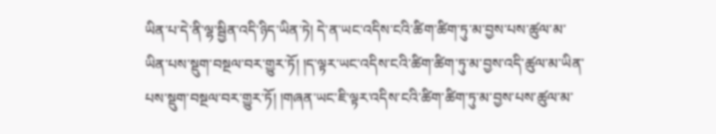ཡིན་པ་དེ་ནི་ལྷ་སྦྱིན་འདི་ཉིད་ཡིན་ཏེ། དེ་ན་ཡང་འདིས་ངའི་ཚིག་ཚིག་ཏུ་མ་བྱས་པས་ཚུལ་མ་ཡིན་པས་སྡུག་བསྔལ་བར་གྱུར་ཏོ། །ད་ལྟར་ཡང་འདིས་ངའི་ཚིག་ཚིག་ཏུ་མ་བྱས་འདི་ཚུལ་མ་ཡིན་པས་སྡུག་བསྔལ་བར་གྱུར་ཏོ། །གཞན་ཡང་ཇི་ལྟར་འདིས་ངའི་ཚིག་ཚིག་ཏུ་མ་བྱས་པས་ཚུལ་མ་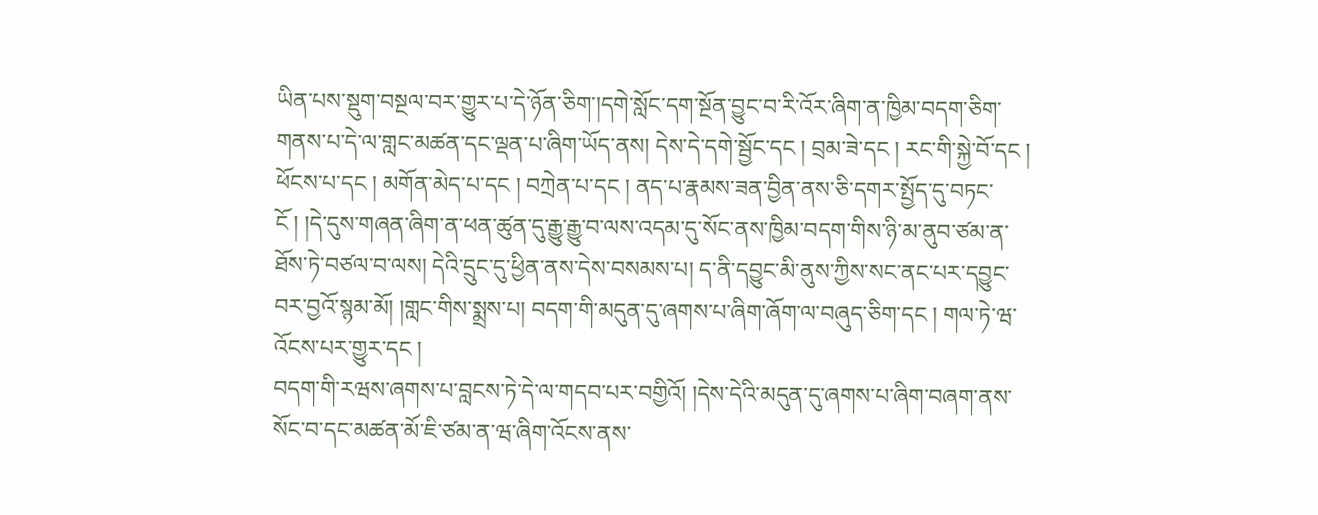ཡིན་པས་སྡུག་བསྔལ་བར་གྱུར་པ་དེ་ཉོན་ཅིག་།དགེ་སློང་དག་སྔོན་བྱུང་བ་རི་འོར་ཞིག་ན་ཁྱིམ་བདག་ཅིག་གནས་པ་དེ་ལ་གླང་མཚན་དང་ལྡན་པ་ཞིག་ཡོད་ནས། དེས་དེ་དགེ་སྦྱོང་དང ། བྲམ་ཟེ་དང ། རང་གི་སྐྱེ་བོ་དང ། ཕོངས་པ་དང ། མགོན་མེད་པ་དང ། བཀྲེན་པ་དང ། ནད་པ་རྣམས་ཟན་བྱིན་ནས་ཅི་དགར་སྤྱོད་དུ་བཏང་ངོ ། །དེ་དུས་གཞན་ཞིག་ན་ཕན་ཚུན་དུ་རྒྱུ་རྒྱུ་བ་ལས་འདམ་དུ་སོང་ནས་ཁྱིམ་བདག་གིས་ཉི་མ་ནུབ་ཙམ་ན་ཐོས་ཏེ་བཙལ་བ་ལས། དེའི་དྲུང་དུ་ཕྱིན་ནས་དེས་བསམས་པ། ད་ནི་དབྱུང་མི་ནུས་ཀྱིས་སང་ནང་པར་དབྱུང་བར་བྱའོ་སྙམ་མོ། །གླང་གིས་སྨྲས་པ། བདག་གི་མདུན་དུ་ཞགས་པ་ཞིག་ཞོག་ལ་བཞུད་ཅིག་དང ། གལ་ཏེ་ཝ་འོངས་པར་གྱུར་དང །
བདག་གི་རཝས་ཞགས་པ་བླངས་ཏེ་དེ་ལ་གདབ་པར་བགྱིའོ། །དེས་དེའི་མདུན་དུ་ཞགས་པ་ཞིག་བཞག་ནས་སོང་བ་དང་མཚན་མོ་ཇི་ཙམ་ན་ཝ་ཞིག་འོངས་ནས་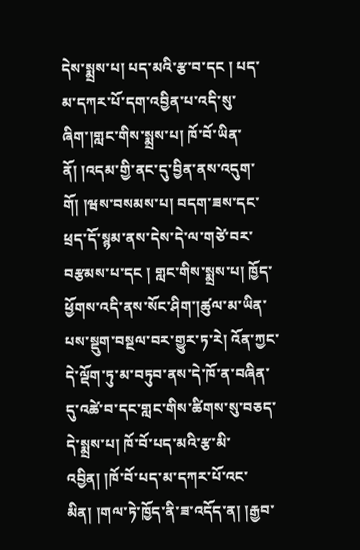དེས་སྨྲས་པ། པད་མའི་རྩ་བ་དང ། པད་མ་དཀར་པོ་དག་འབྱིན་པ་འདི་སུ་ཞིག་།གླང་གིས་སྨྲས་པ། ཁོ་བོ་ཡིན་ནོ། །འདམ་གྱི་ནང་དུ་བྱིན་ནས་འདུག་གོ། །ཝས་བསམས་པ། བདག་ཟས་དང་ཕྲད་དོ་སྙམ་ནས་དེས་དེ་ལ་གཙེ་བར་བརྩམས་པ་དང ། གླང་གིས་སྨྲས་པ། ཁྱོད་ཕྱོགས་འདི་ནས་སོང་ཤིག་།ཚུལ་མ་ཡིན་པས་སྡུག་བསྔལ་བར་གྱུར་ཏ་རེ། འོན་ཀྱང་དེ་ལྡོག་ཏུ་མ་བཏུབ་ནས་དེ་ཁོ་ན་བཞིན་དུ་འཚེ་བ་དང་གླང་གིས་ཚིགས་སུ་བཅད་དེ་སྨྲས་པ། ཁོ་བོ་པད་མའི་རྩ་མི་འབྱིན། །ཁོ་བོ་པད་མ་དཀར་པོ་འང་མིན། །གལ་ཏེ་ཁྱོད་ནི་ཟ་འདོད་ན། །རྒྱབ་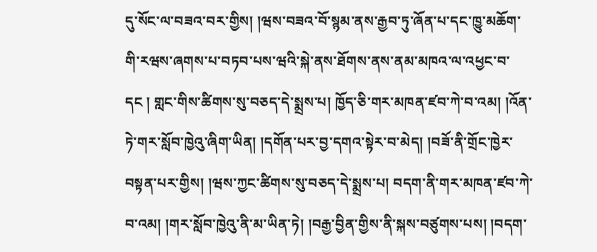དུ་སོང་ལ་བཟའ་བར་གྱིས། །ཝས་བཟའ་བོ་སྙམ་ནས་རྒྱབ་ཏུ་ཞོན་པ་དང་ཁྱུ་མཆོག་གི་རཝས་ཞགས་པ་བཏབ་པས་ཝའི་སྐེ་ནས་ཐོགས་ནས་ནམ་མཁའ་ལ་འཕྱང་བ་དང ། གླང་གིས་ཚིགས་སུ་བཅད་དེ་སྨྲས་པ། ཁྱོད་ཅི་གར་མཁན་ཛབ་ཀེ་བ་འམ། །འོན་ཏེ་གར་སློབ་ཁྱེའུ་ཞིག་ཡིན། །དགོན་པར་བྱ་དགའ་སྟེར་བ་མེད། །བཟོ་ནི་གྲོང་ཁྱེར་བསྟན་པར་གྱིས། །ཝས་ཀྱང་ཚིགས་སུ་བཅད་དེ་སྨྲས་པ། བདག་ནི་གར་མཁན་ཛབ་ཀེ་བ་འམ། །གར་སློབ་ཁྱེའུ་ནི་མ་ཡིན་ཏེ། །བརྒྱ་བྱིན་གྱིས་ནི་སྐས་བཙུགས་པས། །བདག་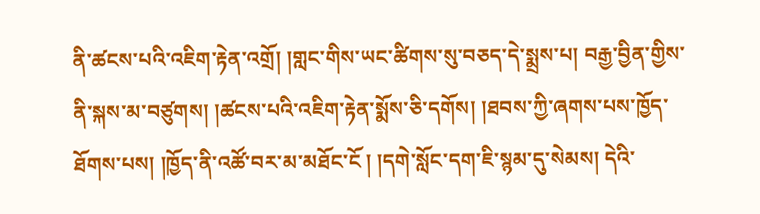ནི་ཚངས་པའི་འཇིག་རྟེན་འགྲོ། །གླང་གིས་ཡང་ཚིགས་སུ་བཅད་དེ་སྨྲས་པ། བརྒྱ་བྱིན་གྱིས་ནི་སྐས་མ་བཙུགས། །ཚངས་པའི་འཇིག་རྟེན་སྨོས་ཅི་དགོས། །ཐབས་ཀྱི་ཞགས་པས་ཁྱོད་ཐོགས་པས། །ཁྱོད་ནི་འཚོ་བར་མ་མཐོང་ངོ ། །དགེ་སློང་དག་ཇི་སྙམ་དུ་སེམས། དེའི་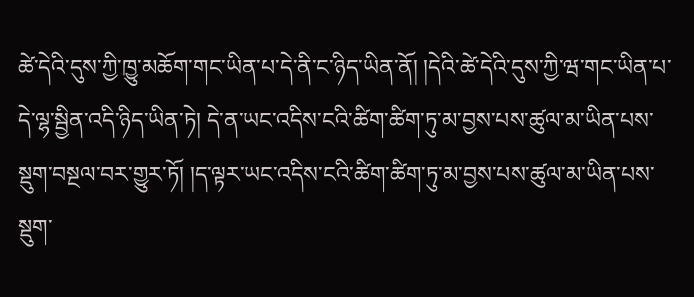ཚེ་དེའི་དུས་ཀྱི་ཁྱུ་མཆོག་གང་ཡིན་པ་དེ་ནི་ང་ཉིད་ཡིན་ནོ། །དེའི་ཚེ་དེའི་དུས་ཀྱི་ཝ་གང་ཡིན་པ་དེ་ལྷ་སྦྱིན་འདི་ཉིད་ཡིན་ཏེ། དེ་ན་ཡང་འདིས་ངའི་ཚིག་ཚིག་ཏུ་མ་བྱས་པས་ཚུལ་མ་ཡིན་པས་སྡུག་བསྔལ་བར་གྱུར་ཏོ། །ད་ལྟར་ཡང་འདིས་ངའི་ཚིག་ཚིག་ཏུ་མ་བྱས་པས་ཚུལ་མ་ཡིན་པས་སྡུག་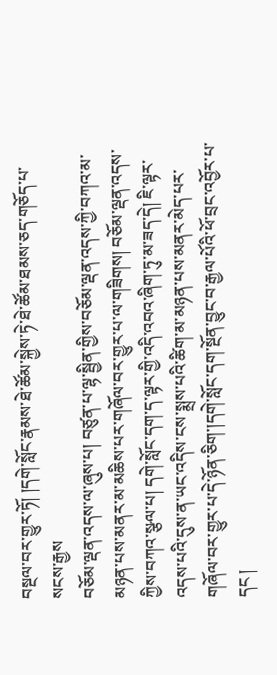བསྔལ་བར་གྱུར་ཏོ། །དགེ་སློང་རྣམས་ཐེ་ཚོམ་སྐྱེས་ཏེ་ཐེ་ཚོམ་ཐམས་ཅད་གཅོད་པ་སངས་རྒྱས
བཅོམ་ལྡན་འདས་ལ་ཞུས་པ། བཙུན་པ་ལྷ་སྦྱིན་གྱིས་བཅོམ་ལྡན་འདས་ཀྱི་བཀའ་མ་མཉན་པས་མནར་མ་མཆིས་པར་གཞོལ་བར་གྱུར་པ་ལ་གཟིགས། བཅོམ་ལྡན་འདས་ཀྱིས་བཀའ་སྩལ་པ། དགེ་སློང་དག་ད་ལྟར་གྱི་འདི་འབའ་ཞིག་ཏུ་མ་ཟད་དེ། ཇི་ལྟར་འདས་པའི་དུས་ན་ཡང་འདིས་ངས་སྨྲས་པའི་ཚིག་མ་མཉན་པས་མནར་མེད་པར་གཞོལ་བར་གྱུར་པ་དེ་ཉོན་ཅིག་།དགེ་སློང་དག་སྔོན་བྱུང་བ་རྒྱལ་པོའི་ཕོ་བྲང་འབྱོར་པ་དང །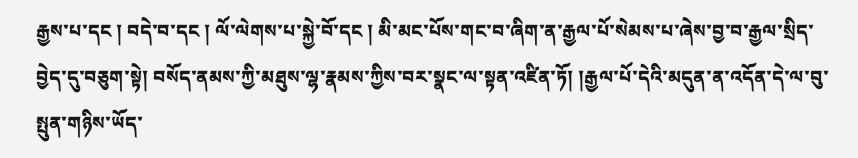རྒྱས་པ་དང ། བདེ་བ་དང ། ལོ་ལེགས་པ་སྐྱེ་བོ་དང ། མི་མང་པོས་གང་བ་ཞིག་ན་རྒྱལ་པོ་སེམས་པ་ཞེས་བྱ་བ་རྒྱལ་སྲིད་བྱེད་དུ་བཅུག་སྟེ། བསོད་ནམས་ཀྱི་མཐུས་ལྷ་རྣམས་ཀྱིས་བར་སྣང་ལ་སྟན་འཛིན་ཏོ། །རྒྱལ་པོ་དེའི་མདུན་ན་འདོན་དེ་ལ་བུ་སྤུན་གཉིས་ཡོད་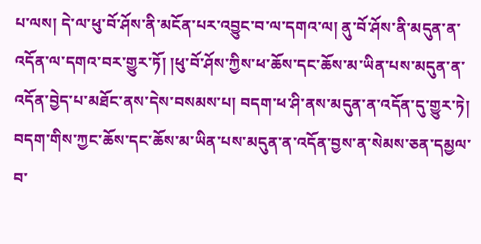པ་ལས། དེ་ལ་ཕུ་བོ་ཤོས་ནི་མངོན་པར་འབྱུང་བ་ལ་དགའ་ལ། ནུ་བོ་ཤོས་ནི་མདུན་ན་འདོན་ལ་དགའ་བར་གྱུར་ཏོ། །ཕུ་བོ་ཤོས་ཀྱིས་ཕ་ཆོས་དང་ཆོས་མ་ཡིན་པས་མདུན་ན་འདོན་བྱེད་པ་མཐོང་ནས་དེས་བསམས་པ། བདག་ཕ་ཤི་ནས་མདུན་ན་འདོན་དུ་གྱུར་ཏེ། བདག་གིས་ཀྱང་ཆོས་དང་ཆོས་མ་ཡིན་པས་མདུན་ན་འདོན་བྱས་ན་སེམས་ཅན་དམྱལ་བ་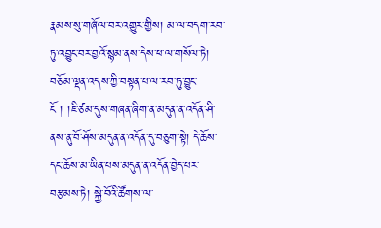རྣམས་སུ་གཞོལ་བར་འགྱུར་གྱིས། མ་ལ་བདག་རབ་ཏུ་འབྱུང་བར་བྱའོ་སྙམ་ནས་དེས་ཕ་ལ་གསོལ་ཏེ། བཅོམ་ལྡན་འདས་ཀྱི་བསྟན་པ་ལ་རབ་ཏུ་བྱུང་ངོ ། །ཇི་ཙམ་དུས་གཞན་ཞིག་ན་མདུན་ན་འདོན་ཤི་ནས་ནུ་བོ་ཤོས་མདུན་ན་འདོན་དུ་བཅུག་སྟེ། དེ་ཆོས་དང་ཆོས་མ་ཡིན་པས་མདུན་ན་འདོན་བྱེད་པར་བརྩམས་ཏེ། སྐྱེ་བོའི་ཚོགས་ལ་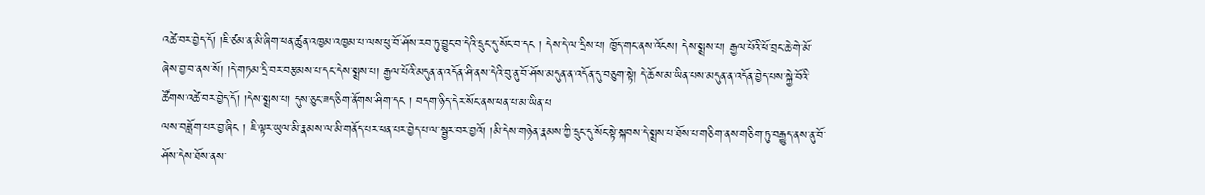འཚེ་བར་བྱེད་དོ། །ཇི་ཙམ་ན་མི་ཞིག་ཕན་ཚུན་འཁྱམ་འཁྱམ་པ་ལས་ཕུ་བོ་ཤོས་རབ་ཏུ་བྱུང་བ་དེའི་དྲུང་དུ་སོང་བ་དང ། དེས་དེ་ལ་དྲིས་པ། ཁྱོད་གང་ནས་འོངས། དེས་སྨྲས་པ། རྒྱལ་པོའི་ཕོ་བྲང་ཆེ་གེ་མོ་ཞེས་བྱ་བ་ནས་སོ། །དེ་གཏམ་དྲི་བར་བརྩམས་པ་དང་དེས་སྨྲས་པ། རྒྱལ་པོའི་མདུན་ན་འདོན་ཤི་ནས་དེའི་བུ་ནུ་བོ་ཤོས་མདུན་ན་འདོན་དུ་བཅུག་སྟེ། དེ་ཆོས་མ་ཡིན་པས་མདུན་ན་འདོན་བྱེད་པས་སྐྱེ་བོའི་ཚོགས་འཚེ་བར་བྱེད་དོ། །དེས་སྨྲས་པ། དུས་ཅུང་ཟད་ཅིག་ནོགས་ཤིག་དང ། བདག་ཉིད་དེར་སོང་ནས་ཕན་པ་མ་ཡིན་པ
ལས་བཟློག་པར་བྱ་ཞིང ། ཇི་ལྟར་ཡུལ་མི་རྣམས་ལ་མི་གནོད་པར་ཕན་པར་བྱེད་པ་ལ་སྦྱར་བར་བྱའོ། །མི་དེས་གཉེན་རྣམས་ཀྱི་དྲུང་དུ་སོང་སྟེ་སྐབས་དེ་སྨྲས་པ་ཐོས་པ་གཅིག་ནས་གཅིག་ཏུ་བརྒྱུད་ནས་ནུ་བོ་ཤོས་དེས་ཐོས་ནས་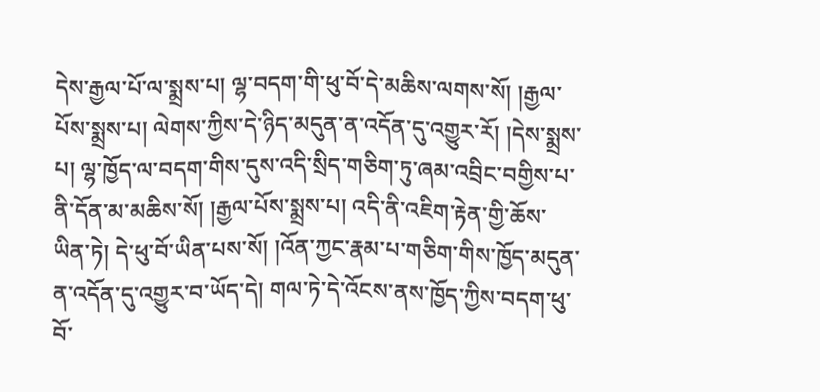དེས་རྒྱལ་པོ་ལ་སྨྲས་པ། ལྷ་བདག་གི་ཕུ་བོ་དེ་མཆིས་ལགས་སོ། །རྒྱལ་པོས་སྨྲས་པ། ལེགས་ཀྱིས་དེ་ཉིད་མདུན་ན་འདོན་དུ་འགྱུར་རོ། །དེས་སྨྲས་པ། ལྷ་ཁྱོད་ལ་བདག་གིས་དུས་འདི་སྲིད་གཅིག་ཏུ་ཞམ་འབྲིང་བགྱིས་པ་ནི་དོན་མ་མཆིས་སོ། །རྒྱལ་པོས་སྨྲས་པ། འདི་ནི་འཇིག་རྟེན་གྱི་ཆོས་ཡིན་ཏེ། དེ་ཕུ་བོ་ཡིན་པས་སོ། །འོན་ཀྱང་རྣམ་པ་གཅིག་གིས་ཁྱོད་མདུན་ན་འདོན་དུ་འགྱུར་བ་ཡོད་དེ། གལ་ཏེ་དེ་འོངས་ནས་ཁྱོད་ཀྱིས་བདག་ཕུ་བོ་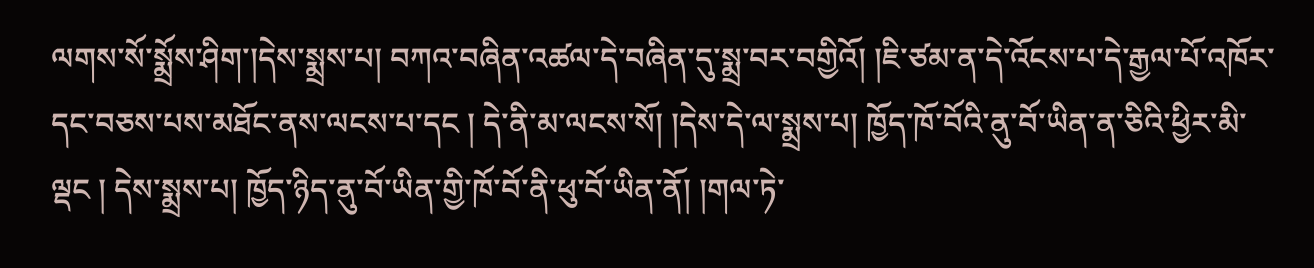ལགས་སོ་སྨྲོས་ཤིག་།དེས་སྨྲས་པ། བཀའ་བཞིན་འཚལ་དེ་བཞིན་དུ་སྨྲ་བར་བགྱིའོ། །ཇི་ཙམ་ན་དེ་འོངས་པ་དེ་རྒྱལ་པོ་འཁོར་དང་བཅས་པས་མཐོང་ནས་ལངས་པ་དང ། དེ་ནི་མ་ལངས་སོ། །དེས་དེ་ལ་སྨྲས་པ། ཁྱོད་ཁོ་བོའི་ནུ་བོ་ཡིན་ན་ཅིའི་ཕྱིར་མི་ལྡང ། དེས་སྨྲས་པ། ཁྱོད་ཉིད་ནུ་བོ་ཡིན་གྱི་ཁོ་བོ་ནི་ཕུ་བོ་ཡིན་ནོ། །གལ་ཏེ་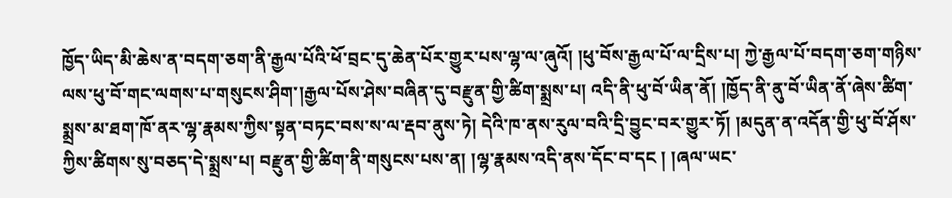ཁྱོད་ཡིད་མི་ཆེས་ན་བདག་ཅག་ནི་རྒྱལ་པོའི་ཕོ་བྲང་དུ་ཆེན་པོར་གྱུར་པས་ལྷ་ལ་ཞུའོ། །ཕུ་བོས་རྒྱལ་པོ་ལ་དྲིས་པ། ཀྱེ་རྒྱལ་པོ་བདག་ཅག་གཉིས་ལས་ཕུ་བོ་གང་ལགས་པ་གསུངས་ཤིག་།རྒྱལ་པོས་ཤེས་བཞིན་དུ་བརྫུན་གྱི་ཚིག་སྨྲས་པ། འདི་ནི་ཕུ་བོ་ཡིན་ནོ། །ཁྱོད་ནི་ནུ་བོ་ཡིན་ནོ་ཞེས་ཚིག་སྨྲས་མ་ཐག་ཁོ་ནར་ལྷ་རྣམས་ཀྱིས་སྟན་བཏང་བས་ས་ལ་རྡབ་ནུས་ཏེ། དེའི་ཁ་ནས་རུལ་བའི་དྲི་བྱུང་བར་གྱུར་ཏོ། །མདུན་ན་འདོན་གྱི་ཕུ་བོ་ཤོས་ཀྱིས་ཚིགས་སུ་བཅད་དེ་སྨྲས་པ། བརྫུན་གྱི་ཚིག་ནི་གསུངས་པས་ན། །ལྷ་རྣམས་འདི་ནས་དོང་བ་དང ། །ཞལ་ཡང་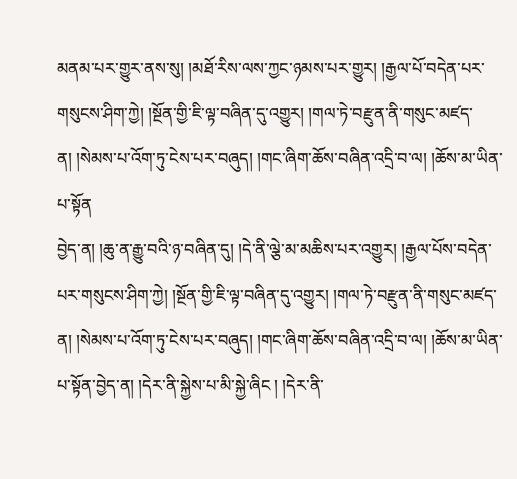མནམ་པར་གྱུར་ནས་སུ། །མཐོ་རིས་ལས་ཀྱང་ཉམས་པར་གྱུར། །རྒྱལ་པོ་བདེན་པར་གསུངས་ཤིག་ཀྱེ། །སྔོན་གྱི་ཇི་ལྟ་བཞིན་དུ་འགྱུར། །གལ་ཏེ་བརྫུན་ནི་གསུང་མཛད་ན། །སེམས་པ་འོག་ཏུ་ངེས་པར་བཞུད། །གང་ཞིག་ཆོས་བཞིན་འདྲི་བ་ལ། །ཆོས་མ་ཡིན་པ་སྟོན
བྱེད་ན། །ཆུ་ན་རྒྱུ་བའི་ཉ་བཞིན་དུ། །དེ་ནི་ལྕེ་མ་མཆིས་པར་འགྱུར། །རྒྱལ་པོས་བདེན་པར་གསུངས་ཤིག་ཀྱེ། །སྔོན་གྱི་ཇི་ལྟ་བཞིན་དུ་འགྱུར། །གལ་ཏེ་བརྫུན་ནི་གསུང་མཛད་ན། །སེམས་པ་འོག་ཏུ་ངེས་པར་བཞུད། །གང་ཞིག་ཆོས་བཞིན་འདྲི་བ་ལ། །ཆོས་མ་ཡིན་པ་སྟོན་བྱེད་ན། །དེར་ནི་སྐྱེས་པ་མི་སྐྱེ་ཞིང ། །དེར་ནི་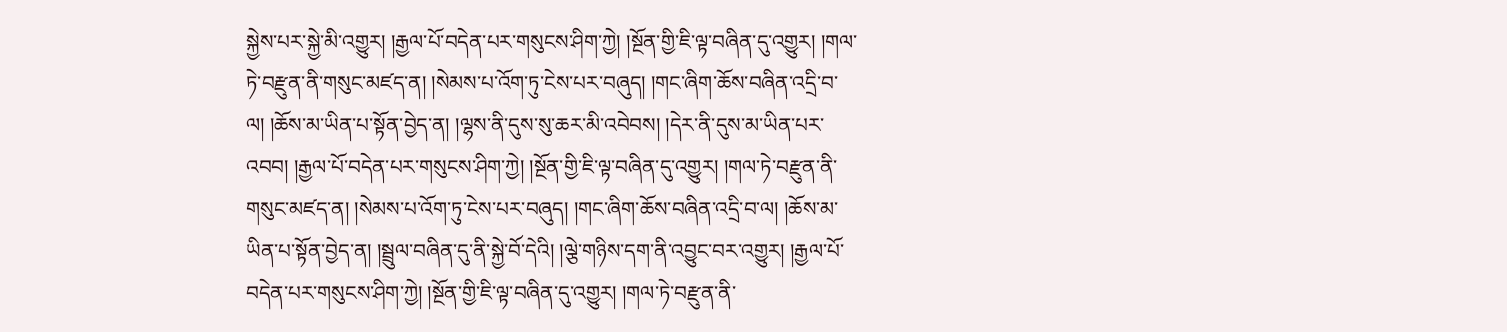སྐྱེས་པར་སྐྱེ་མི་འགྱུར། །རྒྱལ་པོ་བདེན་པར་གསུངས་ཤིག་ཀྱེ། །སྔོན་གྱི་ཇི་ལྟ་བཞིན་དུ་འགྱུར། །གལ་ཏེ་བརྫུན་ནི་གསུང་མཛད་ན། །སེམས་པ་འོག་ཏུ་ངེས་པར་བཞུད། །གང་ཞིག་ཆོས་བཞིན་འདྲི་བ་ལ། །ཆོས་མ་ཡིན་པ་སྟོན་བྱེད་ན། །ལྷས་ནི་དུས་སུ་ཆར་མི་འབེབས། །དེར་ནི་དུས་མ་ཡིན་པར་འབབ། །རྒྱལ་པོ་བདེན་པར་གསུངས་ཤིག་ཀྱེ། །སྔོན་གྱི་ཇི་ལྟ་བཞིན་དུ་འགྱུར། །གལ་ཏེ་བརྫུན་ནི་གསུང་མཛད་ན། །སེམས་པ་འོག་ཏུ་ངེས་པར་བཞུད། །གང་ཞིག་ཆོས་བཞིན་འདྲི་བ་ལ། །ཆོས་མ་ཡིན་པ་སྟོན་བྱེད་ན། །སྦྲུལ་བཞིན་དུ་ནི་སྐྱེ་བོ་དེའི། །ལྕེ་གཉིས་དག་ནི་འབྱུང་བར་འགྱུར། །རྒྱལ་པོ་བདེན་པར་གསུངས་ཤིག་ཀྱེ། །སྔོན་གྱི་ཇི་ལྟ་བཞིན་དུ་འགྱུར། །གལ་ཏེ་བརྫུན་ནི་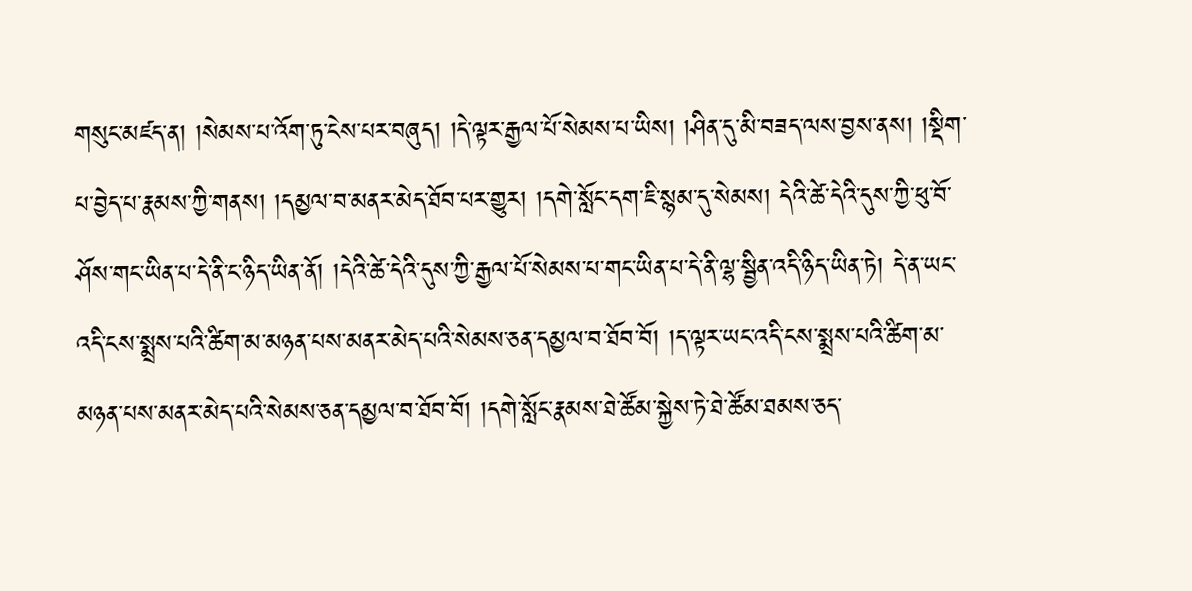གསུང་མཛད་ན། །སེམས་པ་འོག་ཏུ་ངེས་པར་བཞུད། །དེ་ལྟར་རྒྱལ་པོ་སེམས་པ་ཡིས། །ཤིན་དུ་མི་བཟད་ལས་བྱས་ནས། །སྡིག་པ་བྱེད་པ་རྣམས་ཀྱི་གནས། །དམྱལ་བ་མནར་མེད་ཐོབ་པར་གྱུར། །དགེ་སློང་དག་ཇི་སྙམ་དུ་སེམས། དེའི་ཚེ་དེའི་དུས་ཀྱི་ཕུ་བོ་ཤོས་གང་ཡིན་པ་དེ་ནི་ང་ཉིད་ཡིན་ནོ། །དེའི་ཚེ་དེའི་དུས་ཀྱི་རྒྱལ་པོ་སེམས་པ་གང་ཡིན་པ་དེ་ནི་ལྷ་སྦྱིན་འདི་ཉིད་ཡིན་ཏེ། དེ་ན་ཡང་འདི་ངས་སྨྲས་པའི་ཚིག་མ་མཉན་པས་མནར་མེད་པའི་སེམས་ཅན་དམྱལ་བ་ཐོབ་བོ། །ད་ལྟར་ཡང་འདི་ངས་སྨྲས་པའི་ཚིག་མ་མཉན་པས་མནར་མེད་པའི་སེམས་ཅན་དམྱལ་བ་ཐོབ་བོ། །དགེ་སློང་རྣམས་ཐེ་ཚོམ་སྐྱེས་ཏེ་ཐེ་ཚོམ་ཐམས་ཅད་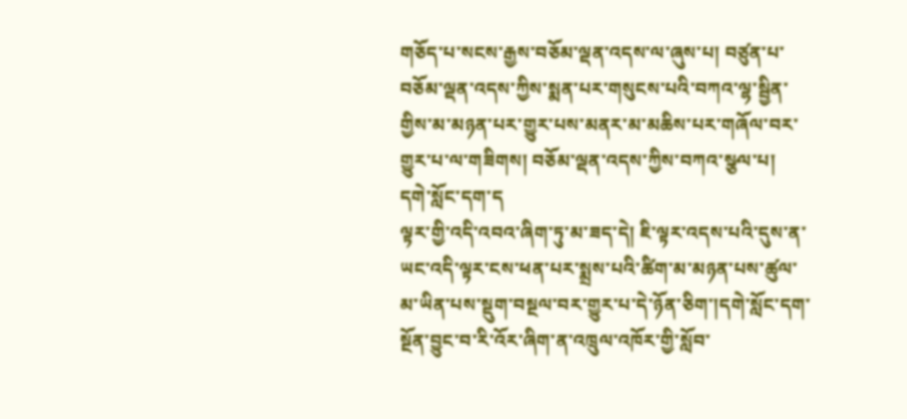གཅོད་པ་སངས་རྒྱས་བཅོམ་ལྡན་འདས་ལ་ཞུས་པ། བཙུན་པ་བཅོམ་ལྡན་འདས་ཀྱིས་སྨན་པར་གསུངས་པའི་བཀའ་ལྷ་སྦྱིན་གྱིས་མ་མཉན་པར་གྱུར་པས་མནར་མ་མཆིས་པར་གཞོལ་བར་གྱུར་པ་ལ་གཟིགས། བཅོམ་ལྡན་འདས་ཀྱིས་བཀའ་སྩལ་པ། དགེ་སློང་དག་ད
ལྟར་གྱི་འདི་འབའ་ཞིག་ཏུ་མ་ཟད་དེ། ཇི་ལྟར་འདས་པའི་དུས་ན་ཡང་འདི་ལྟར་ངས་ཕན་པར་སྨྲས་པའི་ཚིག་མ་མཉན་པས་ཚུལ་མ་ཡིན་པས་སྡུག་བསྔལ་བར་གྱུར་པ་དེ་ཉོན་ཅིག་།དགེ་སློང་དག་སྔོན་བྱུང་བ་རི་འོར་ཞིག་ན་འཁྲུལ་འཁོར་གྱི་སློབ་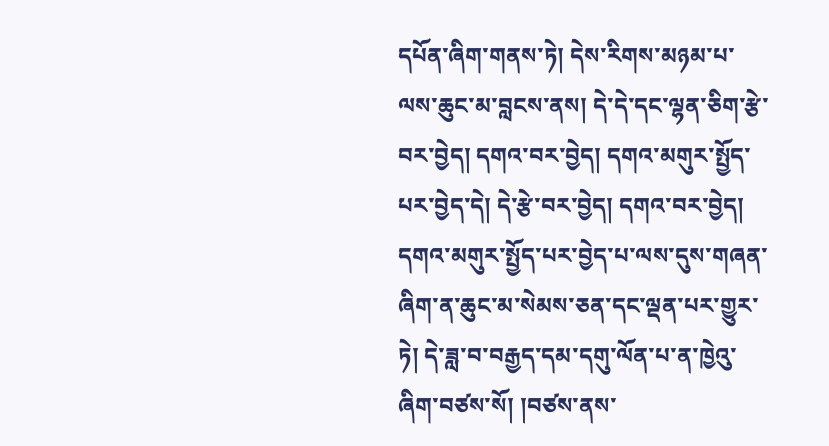དཔོན་ཞིག་གནས་ཏེ། དེས་རིགས་མཉམ་པ་ལས་ཆུང་མ་བླངས་ནས། དེ་དེ་དང་ལྷན་ཅིག་རྩེ་བར་བྱེད། དགའ་བར་བྱེད། དགའ་མགུར་སྤྱོད་པར་བྱེད་དེ། དེ་རྩེ་བར་བྱེད། དགའ་བར་བྱེད། དགའ་མགུར་སྤྱོད་པར་བྱེད་པ་ལས་དུས་གཞན་ཞིག་ན་ཆུང་མ་སེམས་ཅན་དང་ལྡན་པར་གྱུར་ཏེ། དེ་ཟླ་བ་བརྒྱད་དམ་དགུ་ལོན་པ་ན་ཁྱེའུ་ཞིག་བཙས་སོ། །བཙས་ནས་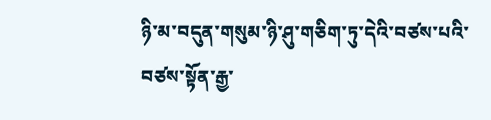ཉི་མ་བདུན་གསུམ་ཉི་ཤུ་གཅིག་ཏུ་དེའི་བཙས་པའི་བཙས་སྟོན་རྒྱ་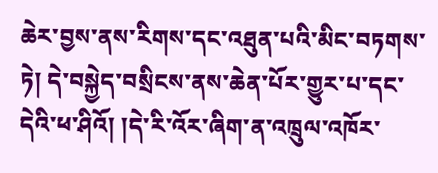ཆེར་བྱས་ནས་རིགས་དང་འཐུན་པའི་མིང་བཏགས་ཏེ། དེ་བསྐྱེད་བསྲིངས་ནས་ཆེན་པོར་གྱུར་པ་དང་དེའི་ཕ་ཤིའོ། །དེ་རི་འོར་ཞིག་ན་འཁྲུལ་འཁོར་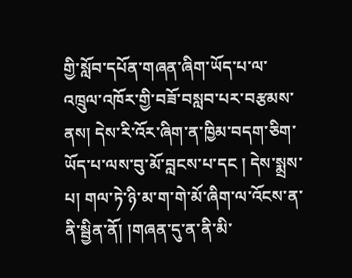གྱི་སློབ་དཔོན་གཞན་ཞིག་ཡོད་པ་ལ་འཁྲུལ་འཁོར་གྱི་བཟོ་བསླབ་པར་བརྩམས་ནས། དེས་རི་འོར་ཞིག་ན་ཁྱིམ་བདག་ཅིག་ཡོད་པ་ལས་བུ་མོ་བླངས་པ་དང ། དེས་སྨྲས་པ། གལ་ཏེ་ཉི་མ་ག་གེ་མོ་ཞིག་ལ་འོངས་ན་ནི་སྦྱིན་ནོ། །གཞན་དུ་ན་ནི་མི་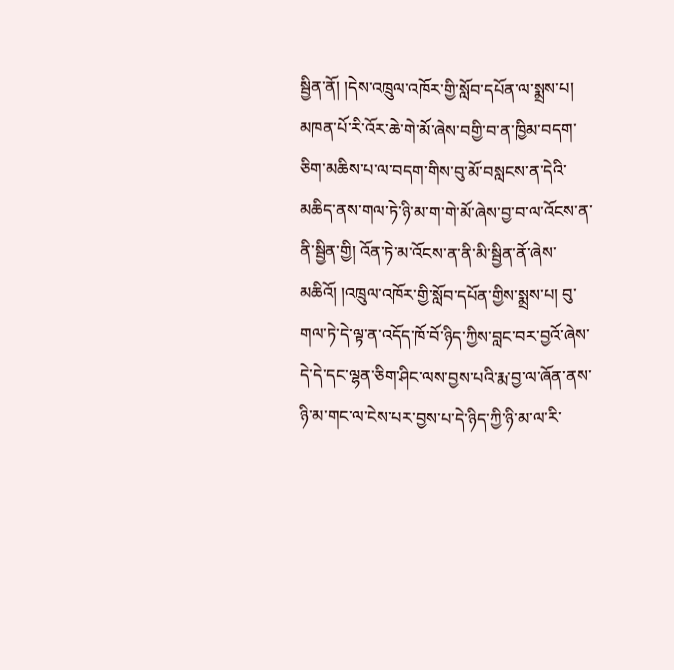སྦྱིན་ནོ། །དེས་འཁྲུལ་འཁོར་གྱི་སློབ་དཔོན་ལ་སྨྲས་པ། མཁན་པོ་རི་འོར་ཆེ་གེ་མོ་ཞེས་བགྱི་བ་ན་ཁྱིམ་བདག་ཅིག་མཆིས་པ་ལ་བདག་གིས་བུ་མོ་བསླངས་ན་དེའི་མཆིད་ནས་གལ་ཏེ་ཉི་མ་ག་གེ་མོ་ཞེས་བྱ་བ་ལ་འོངས་ན་ནི་སྦྱིན་གྱི། འོན་ཏེ་མ་འོངས་ན་ནི་མི་སྦྱིན་ནོ་ཞེས་མཆིའོ། །འཁྲུལ་འཁོར་གྱི་སློབ་དཔོན་གྱིས་སྨྲས་པ། བུ་གལ་ཏེ་དེ་ལྟ་ན་འདོད་ཁོ་བོ་ཉིད་ཀྱིས་བླང་བར་བྱའོ་ཞེས་དེ་དེ་དང་ལྷན་ཅིག་ཤིང་ལས་བྱས་པའི་རྨ་བྱ་ལ་ཞོན་ནས་ཉི་མ་གང་ལ་ངེས་པར་བྱས་པ་དེ་ཉིད་ཀྱི་ཉི་མ་ལ་རི་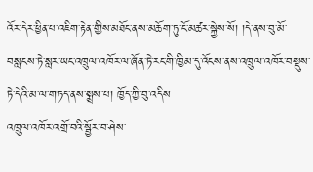འོར་དེར་ཕྱིན་པ་འཇིག་རྟེན་གྱིས་མཐོང་ནས་མཆོག་ཏུ་ངོ་མཚར་སྐྱེས་སོ། །དེ་ནས་བུ་མོ་བསླངས་ཏེ་སླར་ཡང་འཁྲུལ་འཁོར་ལ་ཞོན་ཏེ་རང་གི་ཁྱིམ་དུ་འོངས་ནས་འཁྲུལ་འཁོར་བསྡུས་ཏེ་དེའི་མ་ལ་གཏད་ནས་སྨྲས་པ། ཁྱོད་ཀྱི་བུ་འདིས
འཁྲུལ་འཁོར་འགྲོ་བའི་སྦྱོར་བ་ཤེས་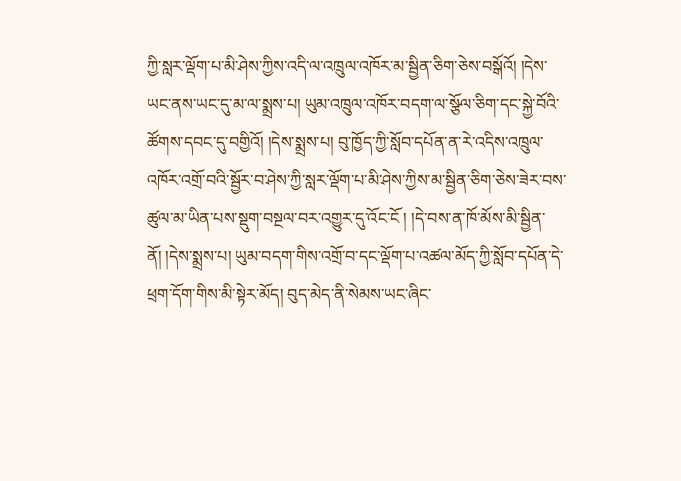ཀྱི་སླར་ལྡོག་པ་མི་ཤེས་ཀྱིས་འདི་ལ་འཁྲུལ་འཁོར་མ་སྦྱིན་ཅིག་ཅེས་བསྒོའོ། །དེས་ཡང་ནས་ཡང་དུ་མ་ལ་སྨྲས་པ། ཡུམ་འཁྲུལ་འཁོར་བདག་ལ་སྩོལ་ཅིག་དང་སྐྱེ་བོའི་ཚོགས་དབང་དུ་བགྱིའོ། །དེས་སྨྲས་པ། བུ་ཁྱོད་ཀྱི་སློབ་དཔོན་ན་རེ་འདིས་འཁྲུལ་འཁོར་འགྲོ་བའི་སྦྱོར་བ་ཤེས་ཀྱི་སླར་ལྡོག་པ་མི་ཤེས་ཀྱིས་མ་སྦྱིན་ཅིག་ཅེས་ཟེར་བས་ཚུལ་མ་ཡིན་པས་སྡུག་བསྔལ་བར་འགྱུར་དུ་འོང་ངོ ། །དེ་བས་ན་ཁོ་མོས་མི་སྦྱིན་ནོ། །དེས་སྨྲས་པ། ཡུམ་བདག་གིས་འགྲོ་བ་དང་ལྡོག་པ་འཚལ་མོད་ཀྱི་སློབ་དཔོན་དེ་ཕྲག་དོག་གིས་མི་སྟེར་མོད། བུད་མེད་ནི་སེམས་ཡང་ཞིང་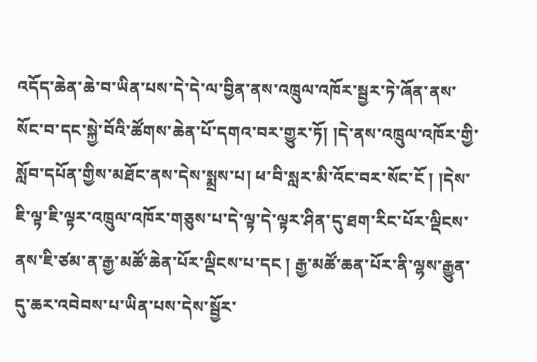འདོད་ཆེན་ཆེ་བ་ཡིན་པས་དེ་དེ་ལ་བྱིན་ནས་འཁྲུལ་འཁོར་སྦྱར་ཏེ་ཞོན་ནས་སོང་བ་དང་སྐྱེ་བོའི་ཚོགས་ཆེན་པོ་དགའ་བར་གྱུར་ཏོ། །དེ་ནས་འཁྲུལ་འཁོར་གྱི་སློབ་དཔོན་གྱིས་མཐོང་ནས་དེས་སྨྲས་པ། ཕ་བི་སླར་མི་འོང་བར་སོང་ངོ ། །དེས་ཇི་ལྟ་ཇི་ལྟར་འཁྲུལ་འཁོར་གཅུས་པ་དེ་ལྟ་དེ་ལྟར་ཤིན་དུ་ཐག་རིང་པོར་ལྡིངས་ནས་ཇི་ཙམ་ན་རྒྱ་མཚོ་ཆེན་པོར་ལྡིངས་པ་དང ། རྒྱ་མཚོ་ཆན་པོར་ནི་ལྷས་རྒྱུན་དུ་ཆར་འབེབས་པ་ཡིན་པས་དེས་སྦྱོར་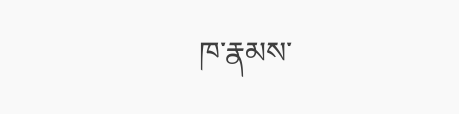ཁ་རྣམས་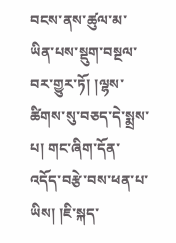བངས་ནས་ཚུལ་མ་ཡིན་པས་སྡུག་བསྔལ་བར་གྱུར་ཏོ། །ལྷས་ཚིགས་སུ་བཅད་དེ་སྨྲས་པ། གང་ཞིག་དོན་འདོད་བརྩེ་བས་ཕན་པ་ཡིས། །ཇི་སྐད་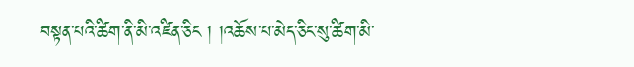བསྟན་པའི་ཚིག་ནི་མི་འཛིན་ཅིང ། །འཆོས་པ་མེད་ཅིང་སུ་ཚིག་མི་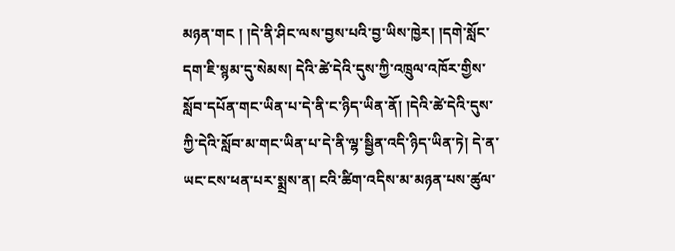མཉན་གང ། །དེ་ནི་ཤིང་ལས་བྱས་པའི་བྱ་ཡིས་ཁྱེར། །དགེ་སློང་དག་ཇི་སྙམ་དུ་སེམས། དེའི་ཚེ་དེའི་དུས་ཀྱི་འཁྲུལ་འཁོར་གྱིས་སློབ་དཔོན་གང་ཡིན་པ་དེ་ནི་ང་ཉིད་ཡིན་ནོ། །དེའི་ཚེ་དེའི་དུས་ཀྱི་དེའི་སློབ་མ་གང་ཡིན་པ་དེ་ནི་ལྷ་སྦྱིན་འདི་ཉིད་ཡིན་ཏེ། དེ་ན་ཡང་ངས་ཕན་པར་སྨྲས་ན། ངའི་ཚིག་འདིས་མ་མཉན་པས་ཚུལ་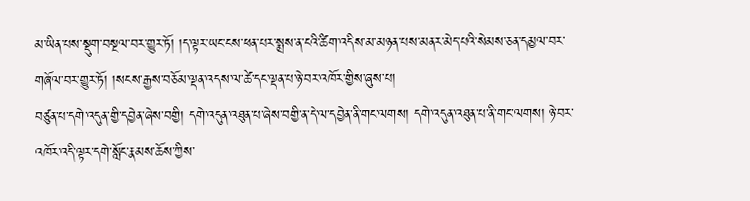མ་ཡིན་པས་སྡུག་བསྔལ་བར་གྱུར་ཏོ། །ད་ལྟར་ཡང་ངས་ཕན་པར་སྨྲས་ན་ངའི་ཚིག་འདིས་མ་མཉན་པས་མནར་མེད་པའི་སེམས་ཅན་དམྱལ་བར་གཞོལ་བར་གྱུར་ཏོ། །སངས་རྒྱས་བཅོམ་ལྡན་འདས་ལ་ཚེ་དང་ལྡན་པ་ཉེ་བར་འཁོར་གྱིས་ཞུས་པ།
བཙུན་པ་དགེ་འདུན་གྱི་དབྱེན་ཞེས་བགྱི། དགེ་འདུན་འཐུན་པ་ཞེས་བགྱི་ན་དེ་ལ་དབྱེན་ནི་གང་ལགས། དགེ་འདུན་འཐུན་པ་ནི་གང་ལགས། ཉེ་བར་འཁོར་འདི་ལྟར་དགེ་སློང་རྣམས་ཆོས་ཀྱིས་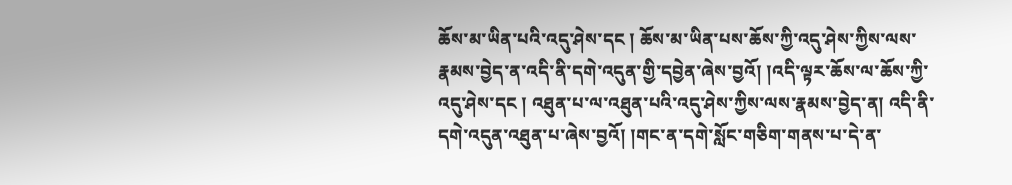ཆོས་མ་ཡིན་པའི་འདུ་ཤེས་དང ། ཆོས་མ་ཡིན་པས་ཆོས་ཀྱི་འདུ་ཤེས་ཀྱིས་ལས་རྣམས་བྱེད་ན་འདི་ནི་དགེ་འདུན་གྱི་དབྱེན་ཞེས་བྱའོ། །འདི་ལྟར་ཆོས་ལ་ཆོས་ཀྱི་འདུ་ཤེས་དང ། འཐུན་པ་ལ་འཐུན་པའི་འདུ་ཤེས་ཀྱིས་ལས་རྣམས་བྱེད་ན། འདི་ནི་དགེ་འདུན་འཐུན་པ་ཞེས་བྱའོ། །གང་ན་དགེ་སློང་གཅིག་གནས་པ་དེ་ན་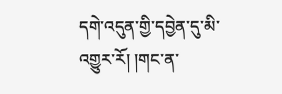དགེ་འདུན་གྱི་དབྱེན་དུ་མི་འགྱུར་རོ། །གང་ན་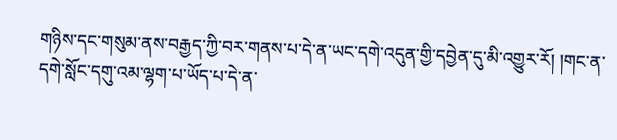གཉིས་དང་གསུམ་ནས་བརྒྱད་ཀྱི་བར་གནས་པ་དེ་ན་ཡང་དགེ་འདུན་གྱི་དབྱེན་དུ་མི་འགྱུར་རོ། །གང་ན་དགེ་སློང་དགུ་འམ་ལྷག་པ་ཡོད་པ་དེ་ན་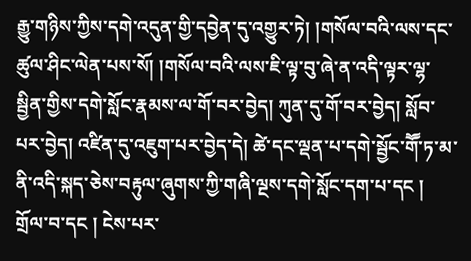རྒྱུ་གཉིས་ཀྱིས་དགེ་འདུན་གྱི་དབྱེན་དུ་འགྱུར་ཏེ། །གསོལ་བའི་ལས་དང་ཚུལ་ཤིང་ལེན་པས་སོ། །གསོལ་བའི་ལས་ཇི་ལྟ་བུ་ཞེ་ན་འདི་ལྟར་ལྷ་སྦྱིན་གྱིས་དགེ་སློང་རྣམས་ལ་གོ་བར་བྱེད། ཀུན་དུ་གོ་བར་བྱེད། སློབ་པར་བྱེད། འཛིན་དུ་འཇུག་པར་བྱེད་དེ། ཚེ་དང་ལྡན་པ་དགེ་སྦྱོང་གཽ་ཏ་མ་ནི་འདི་སྐད་ཅེས་བརྟུལ་ཞུགས་ཀྱི་གཞི་ལྔས་དགེ་སློང་དག་པ་དང ། གྲོལ་བ་དང ། ངེས་པར་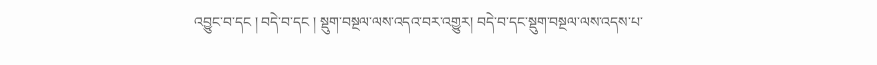འབྱུང་བ་དང ། བདེ་བ་དང ། སྡུག་བསྔལ་ལས་འདའ་བར་འགྱུར། བདེ་བ་དང་སྡུག་བསྔལ་ལས་འདས་པ་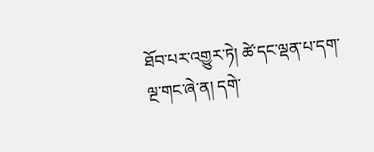ཐོབ་པར་འགྱུར་ཏེ། ཚེ་དང་ལྡན་པ་དག་ལྔ་གང་ཞེ་ན། དགེ་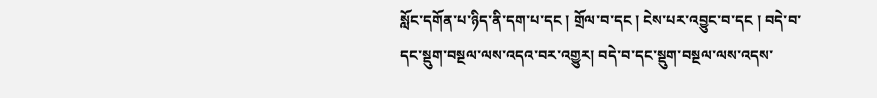སློང་དགོན་པ་ཉིད་ནི་དག་པ་དང ། གྲོལ་བ་དང ། ངེས་པར་འབྱུང་བ་དང ། བདེ་བ་དང་སྡུག་བསྔལ་ལས་འདའ་བར་འགྱུར། བདེ་བ་དང་སྡུག་བསྔལ་ལས་འདས་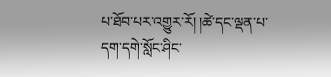པ་ཐོབ་པར་འགྱུར་རོ། །ཚེ་དང་ལྡན་པ་དག་དགེ་སློང་ཤིང་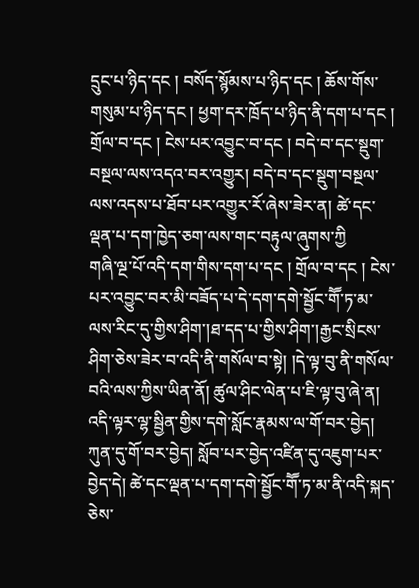དྲུང་པ་ཉིད་དང ། བསོད་སྙོམས་པ་ཉིད་དང ། ཆོས་གོས་གསུམ་པ་ཉིད་དང ། ཕྱག་དར་ཁྲོད་པ་ཉིད་ནི་དག་པ་དང ། གྲོལ་བ་དང ། ངེས་པར་འབྱུང་བ་དང ། བདེ་བ་དང་སྡུག་བསྔལ་ལས་འདའ་བར་འགྱུར། བདེ་བ་དང་སྡུག་བསྔལ་ལས་འདས་པ་ཐོབ་པར་འགྱུར་རོ་ཞེས་ཟེར་ན། ཚེ་དང་ལྡན་པ་དག་ཁྱེད་ཅག་ལས་གང་བརྟུལ་ཞུགས་ཀྱི
གཞི་ལྔ་པོ་འདི་དག་གིས་དག་པ་དང ། གྲོལ་བ་དང ། ངེས་པར་འབྱུང་བར་མི་བཟོད་པ་དེ་དག་དགེ་སྦྱོང་གཽ་ཏ་མ་ལས་རིང་དུ་གྱིས་ཤིག་།ཐ་དད་པ་གྱིས་ཤིག་།རྒྱང་སྲིངས་ཤིག་ཅེས་ཟེར་བ་འདི་ནི་གསོལ་བ་སྟེ། །དེ་ལྟ་བུ་ནི་གསོལ་བའི་ལས་ཀྱིས་ཡིན་ནོ། ཚུལ་ཤིང་ལེན་པ་ཇི་ལྟ་བུ་ཞེ་ན། འདི་ལྟར་ལྷ་སྦྱིན་གྱིས་དགེ་སློང་རྣམས་ལ་གོ་བར་བྱེད། ཀུན་དུ་གོ་བར་བྱེད། སློབ་པར་བྱེད་འཛིན་དུ་འཇུག་པར་བྱེད་དེ། ཚེ་དང་ལྡན་པ་དག་དགེ་སྦྱོང་གཽ་ཏ་མ་ནི་འདི་སྐད་ཅེས་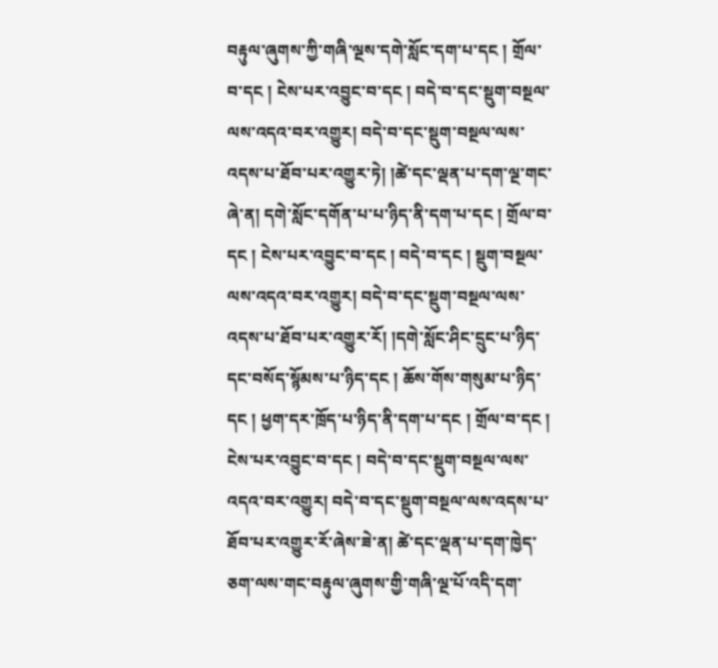བརྟུལ་ཞུགས་ཀྱི་གཞི་ལྔས་དགེ་སློང་དག་པ་དང ། གྲོལ་བ་དང ། ངེས་པར་འབྱུང་བ་དང ། བདེ་བ་དང་སྡུག་བསྔལ་ལས་འདའ་བར་འགྱུར། བདེ་བ་དང་སྡུག་བསྔལ་ལས་འདས་པ་ཐོབ་པར་འགྱུར་ཏེ། །ཚེ་དང་ལྡན་པ་དག་ལྔ་གང་ཞེ་ན། དགེ་སློང་དགོན་པ་པ་ཉིད་ནི་དག་པ་དང ། གྲོལ་བ་དང ། ངེས་པར་འབྱུང་བ་དང ། བདེ་བ་དང ། སྡུག་བསྔལ་ལས་འདའ་བར་འགྱུར། བདེ་བ་དང་སྡུག་བསྔལ་ལས་འདས་པ་ཐོབ་པར་འགྱུར་རོ། །དགེ་སློང་ཤིང་དྲུང་པ་ཉིད་དང་བསོད་སྙོམས་པ་ཉིད་དང ། ཆོས་གོས་གསུམ་པ་ཉིད་དང ། ཕྱག་དར་ཁྲོད་པ་ཉིད་ནི་དག་པ་དང ། གྲོལ་བ་དང ། ངེས་པར་འབྱུང་བ་དང ། བདེ་བ་དང་སྡུག་བསྔལ་ལས་འདའ་བར་འགྱུར། བདེ་བ་དང་སྡུག་བསྔལ་ལས་འདས་པ་ཐོབ་པར་འགྱུར་རོ་ཞེས་ཟེ་ན། ཚེ་དང་ལྡན་པ་དག་ཁྱེད་ཅག་ལས་གང་བརྟུལ་ཞུགས་གྱི་གཞི་ལྔ་པོ་འདི་དག་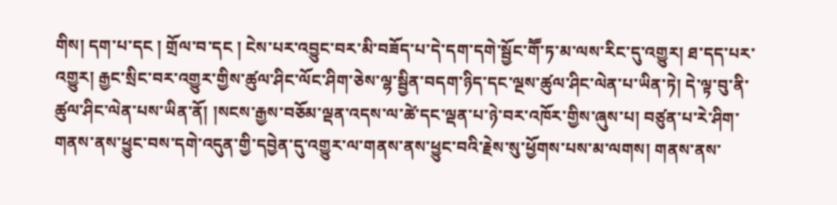གིས། དག་པ་དང ། གྲོལ་བ་དང ། ངེས་པར་འབྱུང་བར་མི་བཟོད་པ་དེ་དག་དགེ་སྦྱོང་གཽ་ཏ་མ་ལས་རིང་དུ་འགྱུར། ཐ་དད་པར་འགྱུར། རྒྱང་སྲིང་བར་འགྱུར་གྱིས་ཚུལ་ཤིང་ལོང་ཤིག་ཅེས་ལྷ་སྦྱིན་བདག་ཉིད་དང་ལྔས་ཚུལ་ཤིང་ལེན་པ་ཡིན་ཏེ། དེ་ལྟ་བུ་ནི་ཚུལ་ཤིང་ལེན་པས་ཡིན་ནོ། །སངས་རྒྱས་བཅོམ་ལྡན་འདས་ལ་ཚེ་དང་ལྡན་པ་ཉེ་བར་འཁོར་གྱིས་ཞུས་པ། བཙུན་པ་རེ་ཤིག་གནས་ནས་ཕྱུང་བས་དགེ་འདུན་གྱི་དབྱེན་དུ་འགྱུར་ལ་གནས་ནས་ཕྱུང་བའི་རྗེས་སུ་ཕྱོགས་པས་མ་ལགས། གནས་ནས་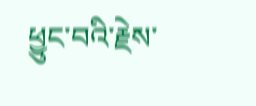ཕྱུང་བའི་རྗེས་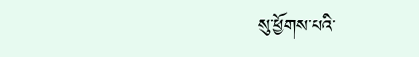སུ་ཕྱོགས་པའི་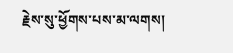རྗེས་སུ་ཕྱོགས་པས་མ་ལགས།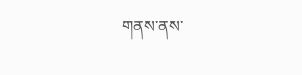གནས་ནས་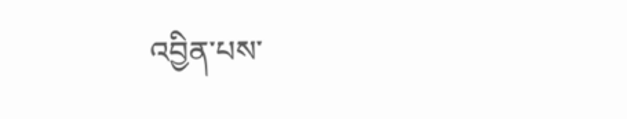འབྱིན་པས་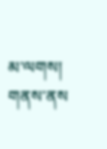མ་ལགས། གནས་ནས